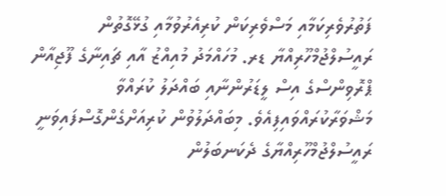ފަތުރުވެރިކަމާއި މަސްވެރިކަން ކުރިއެރުވުމާއި ގުޅޭގޮތުން ރައީސުލްޖުމްހޫރިއްޔާ ޑރ. މުހައްމަދު މުއިއްޒު އާއި ޗައިނާގެ ފޫޖިއާން ޕްރޮވިންސްގެ އިސް ލީޑަރުންނާއި ބައްދަލު ކުރައްވާ މަޝްވަރާކުރައްވައިފިއެވެ. މިބައްދަލުވުން ކުރިއަށްގެންގޮސްފައިވަނީ ރައީސުލްޖުމްހޫރިއްޔާގެ ދެކަނބަލުން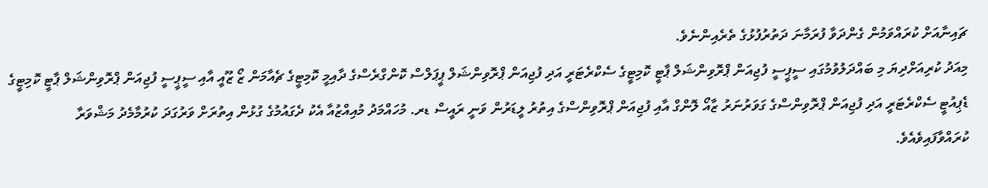ޗައިނާއަށް ކުރައްވަމުން ގެންދަވާ ފުރަމާނަ ދަތުރުފުޅުގެ ތެރެއިންނެވެ.
މިއަދު ކުރިއަށްދިޔަ މި ބައްދަލުވުމުގައި ސީޕީސީ ފުޖިއަން ޕްރޮވިންޝަލް ޕާޓީ ކޮމިޓީގެ ސެކްރެޓަރީ އަދި ފުޖިއަން ޕްރޮވިންޝަލް ޕީޕަލްސް ކޮންގްރެސްގެ ދާއިމީ ކޮމިޓީގެ ޗެއާމަން ޒޯ ޒޫއީ އާއި ސީޕީސީ ފުޖިއަން ޕްރޮވިންޝަލް ޕާޓީ ކޮމިޓީގެ ޑެޕިއުޓީ ސެކްރެޓަރީ އަދި ފުޖިއަން ޕްރޮވިންސްގެ ގަވަރުނަރު ޒާއޯ ލޮންގް އާއި ފުޖިއަން ޕްރޮވިންސްގެ އިތުރު ލީޑަރުން ވަނީ ރައީސް ޑރ. މުހައްމަދު މުއިއްޒުއާ އެކު ދެގައުމުގެ ގުޅުން އިތުރަށް ވަރުގަދަ ކުރުމާމެދު މަޝްވަރާ ކުރައްވާފައިވެއެވެ.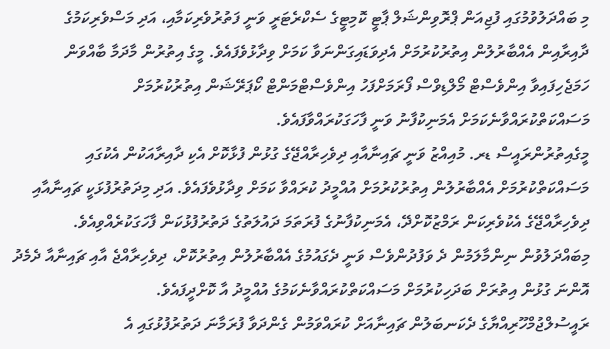މި ބައްދަލުވުމުގައި ފުޖިއަން ޕްރޮވިންޝަލް ޕާޓީ ކޮމިޓީގެ ސެކްރެޓަރީ ވަނީ ފަތުރުވެރިކަމާއި، އަދި މަސްވެރިކަމުގެ ދާއިރާއިން އެއްބާރުލުން އިތުރުކުރުމަށް އެދިވަޑައިގަންނަވާ ކަމަށް ވިދާޅުވެފައެވެ. މީގެ އިތުރުން މާދަމާ ބާއްވަން ހަމަޖެހިފައިވާ އިންވެސްޓް މޯލްޑިވްސް ފޯރަމަށްފަހު އިންވެސްޓްމަންޓް ކޯޕަރޭޝަން އިތުރުކުރުމަށް މަސައްކަތްކުރައްވާނެކަމަށް އެމަނިކުފާނު ވަނީ ފާހަގަކުރައްވާފައެވެ.
މީގެއިތުރުންރައީސް ޑރ. މުއިއްޒު ވަނީ ޗައިނާއާއި ދިވެހިރާއްޖޭގެ ގުޅުން ފުޅާކޮށް އެކި ދާއިރާއަކުން އެކުގައި މަސައްކަތްކުރުމަށް އެއްބާރުލުން އިތުރުކުރުމަށް އުއްމީދު ކުރައްވާ ކަމަށް ވިދާޅުވެފައެވެ. އަދި މިދަތުރުފުޅަކީ ޗައިނާއާއި ދިވެހިރާއްޖޭގެ އެކުވެރިކަން ރަމްޒުކޮށްދޭ، އެމަނިކުފާނުގެ ފުރަތަމަ ދައުލަތުގެ ދަތުރުފުޅުކަން ފާހަގަކުރެއްވިއެވެ.
މިބައްދަލުވުން ނިންމާލަމުން ދެ ވަފުދުންވެސް ވަނީ ދެގައުމުގެ އެއްބާރުލުން އިތުރުކޮށް، ދިވެހިރާއްޖެ އާއި ޗައިނާއާ ދެމެދު އޮންނަ ގުޅުން އިތުރަށް ބަދަހިކުރުމަށް މަސައްކަތްކުރައްވާނެކަމުގެ އުއްމީދު އާ ކޮށްދީފައެވެ.
ރައީސުލްޖުމްހޫރިއްޔާގެ ދެކަނބަލުން ޗައިނާއަށް ކުރައްވަމުން ގެންދަވާ ފުރަމާނަ ދަތުރުފުޅުގައި އެ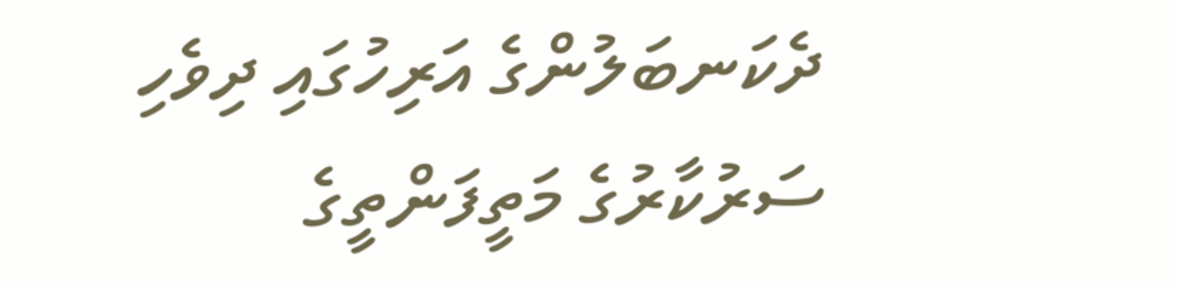ދެކަނބަލުންގެ އަރިހުގައި ދިވެހި ސަރުކާރުގެ މަތީފަންތީގެ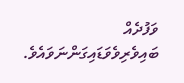ވަފުދެއް ބައިވެރިވެވަޑައިގަންނަވައެވެ.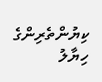ކިޔުންތެރިންގެ ހިޔާލު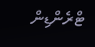ޓްރެންޑިން